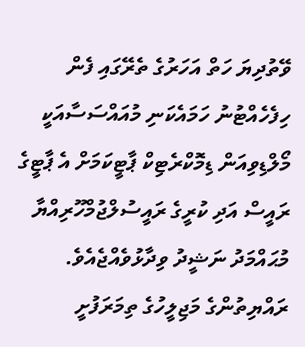ވޭތުދިޔަ ހަތް އަހަރުގެ ތެރޭގައި ފެން ހިފެހެއްޓުނު ހަމައެކަނި މުއައްސަސާއަކީ މޯލްޑިވިއަން ޑިމޮކްރެޓިކް ޕާޓީކަމަށް އެ ޕާޓީގެ ރައީސް އަދި ކުރީގެ ރައީސުލްޖުމްހޫރިއްޔާ މުޙައްމަދު ނަޝީދު ވިދާޅުވެއްޖެއެވެ.
ރައްޔިތުންގެ މަޖިލީހުގެ ތިމަރަފުށީ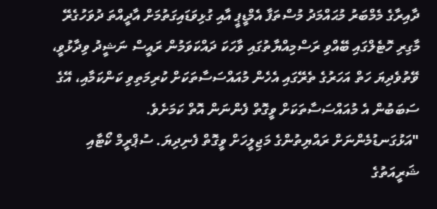ދާއިރާގެ މެމްބަރު މުޙައްމަދު މުސްތަފާ އެމްޑީޕީ އާއި ގުޅިވަޑައިގަތުމަށް އާދީއްތަ ދުވަހުގެރޭ މާގިރި ހޮޓެލްގައި ބޭއްވި ރަސްމިއްޔާތުގައި ވާހަކަ ދައްކަވަމުން ރައީސް ނަޝީދު ވިދާޅުވީ، ވޭތުވެދިޔަ ހަތް އަހަރުގެ ތެރޭގައި އެހެން މުއައްސަސާތަކަށް ކުރިމަތިވި ކަންކަމާއި، އޭގެ ސަބަބުން އެ މުއައްސަސާތަކަށް ވީގޮތް ފެންނަން އޮތް ކަމަށެވެ.
"އަޅުގަނޑުމެންނަށް ރައްޔިތުންގެ މަޖިލީހަށް ވީގޮތް ފެނިދިޔަ. ސުޕްރީމް ކޯޓާއި ޝަރީއަތުގެ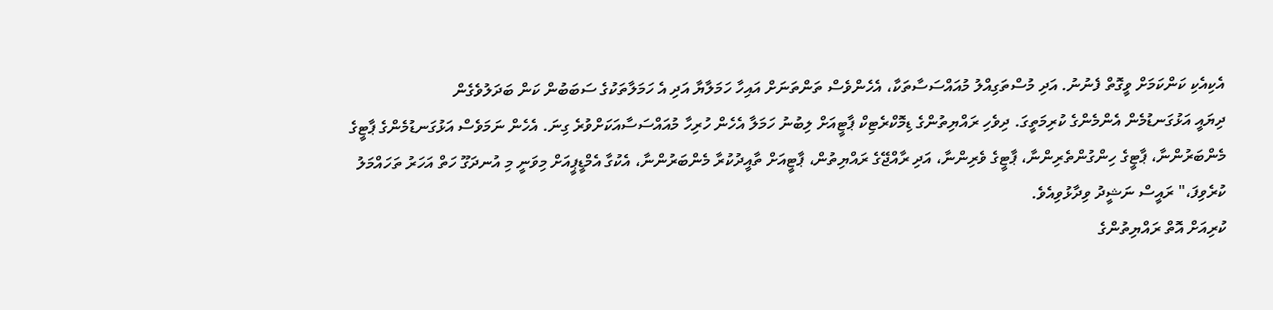އެކިއެކި ކަންކަމަށް ވީގޮތް ފެނުނު. އަދި މުސްތަގިއްލު މުއައްސަސާތަކާ، އެހެންވެސް ތަންތަނަށް އައިހާ ހަމަލާޔާ އަދި އެ ހަމަލާތަކުގެ ސަބަބުން ކަން ބަދަލުވެގެން
ދިޔައީ އަޅުގަނޑުމެން އެންމެންގެ ކުރިމަތީގަ. ދިވެހި ރައްޔިތުންގެ ޑިމޮކްރެޓިކް ޕާޓީއަށް ލިބުނު ހަމަލާ އެހެން ހުރިހާ މުއައްސަސާއަކަށްވުރެ ގިނަ. އެހެން ނަމަވެސް އަޅުގަނޑުމެންގެ ޕާޓީގެ މެންބަރުންނާ، ޕާޓީގެ ހިންގުންތެރިންނާ، ޕާޓީގެ ވެރިންނާ، އަދި ރާއްޖޭގެ ރައްޔިތުން، ޕާޓީއަށް ތާއީދުކުރާ މެންބަރުންނާ، އެކުގާ އެމްޑީޕީއަށް މިވަނީ މި އުނދަގޫ ހަތް އަހަރު ތަހައްމަލު ކުރެވިފަ،" ރައީސް ނަޝީދު ވިދާޅުވިއެވެ.
ކުރިއަށް އޮތް ރައްޔިތުންގެ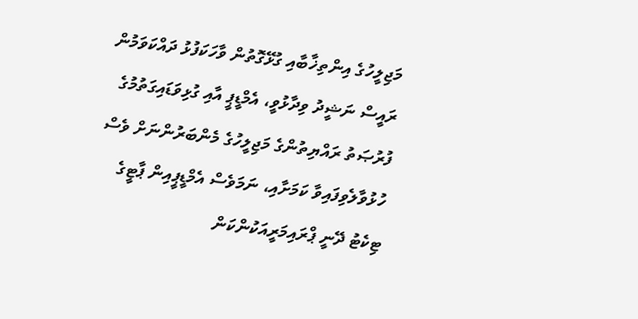މަޖިލީހުގެ އިންތިޚާބާއި ގުޅޭގޮތުން ވާހަކަފުޅު ދައްކަވަމުން ރައީސް ނަޝީދު ވިދާޅުވީ، އެމްޑީޕީ އާއި ގުޅިވަޑައިގަތުމުގެ ފުރުޞަތު ރައްޔިތުންގެ މަޖިލީހުގެ މެންބަރުންނަށް ވެސް ހުޅުވާލެވިފައިވާ ކަމަށާއި، ނަމަވެސް އެމްޑީޕީއިން ޕާޓީގެ ޓިކެޓު ދޭނީ ޕްރައިމަރީއަކުންކަން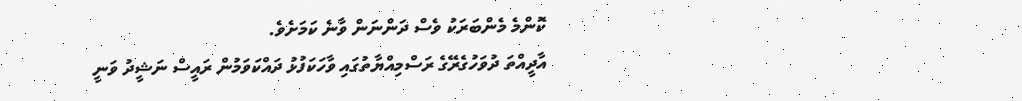ކޮންމެ މެންބަރަކު ވެސް ދަންނަން ވާނެ ކަމަށެވެ.
އާދީއްތަ ދުވަހުގެރޭގެ ރަސްމިއްޔާތުގައި ވާހަކަފުޅު ދައްކަވަމުން ރައީސް ނަޝީދު ވަނީ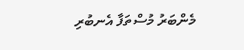މެންބަރު މުސްތަފާ އެނބުރި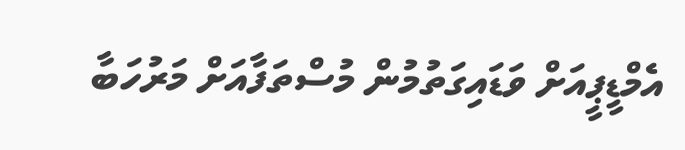އެމްޑީޕީއަށް ވަޑައިގަތުމުން މުސްތަފާއަށް މަރުހަބާ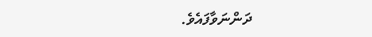ދަންނަވާފައެވެ.